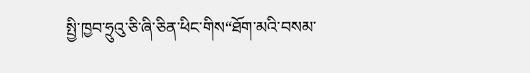སྤྱི་ཁྱབ་ཧྲུའུ་ཅི་ཞི་ཅིན་ཕིང་གིས“ཐོག་མའི་བསམ་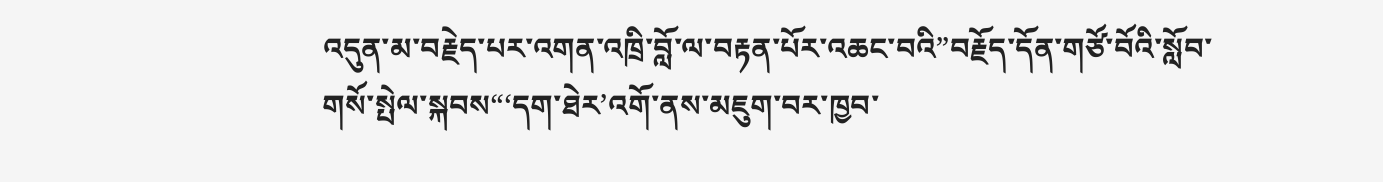འདུན་མ་བརྗེད་པར་འགན་འཁྲི་བློ་ལ་བརྟན་པོར་འཆང་བའི”བརྗོད་དོན་གཙོ་བོའི་སློབ་གསོ་སྤེལ་སྐབས“‘དག་ཐེར’འགོ་ནས་མཇུག་བར་ཁྱབ་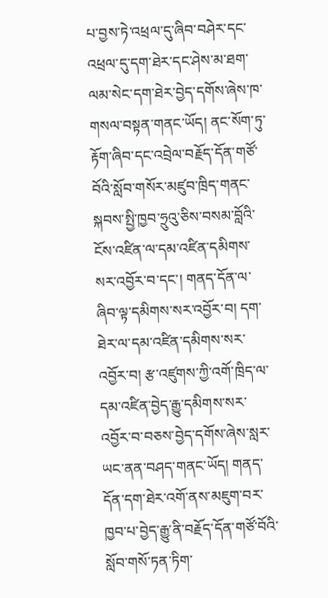པ་བྱས་ཏེ་འཕྲལ་དུ་ཞིབ་བཤེར་དང་འཕྲལ་དུ་དག་ཐེར་དང་ཤེས་མ་ཐག་ལམ་སེང་དག་ཐེར་བྱེད་དགོས་ཞེས་ཁ་གསལ་བསྟན་གནང་ཡོད། ནང་སོག་ཏུ་རྟོག་ཞིབ་དང་འབྲེལ་བརྗོད་དོན་གཙོ་བོའི་སློབ་གསོར་མཛུབ་ཁྲིད་གནང་སྐབས་སྤྱི་ཁྱབ་ཧྲུའུ་ཅིས་བསམ་བློའི་ངོས་འཛིན་ལ་དམ་འཛིན་དམིགས་སར་འབྱོར་བ་དང་། གནད་དོན་ལ་ཞིབ་ལྟ་དམིགས་སར་འབྱོར་བ། དག་ཐེར་ལ་དམ་འཛིན་དམིགས་སར་འབྱོར་བ། རྩ་འཛུགས་ཀྱི་འགོ་ཁྲིད་ལ་དམ་འཛིན་བྱེད་རྒྱུ་དམིགས་སར་འབྱོར་བ་བཅས་བྱེད་དགོས་ཞེས་སླར་ཡང་ནན་བཤད་གནང་ཡོད། གནད་དོན་དག་ཐེར་འགོ་ནས་མཇུག་བར་ཁྱབ་པ་བྱེད་རྒྱུ་ནི་བརྗོད་དོན་གཙོ་བོའི་སློབ་གསོ་ཏན་ཏིག་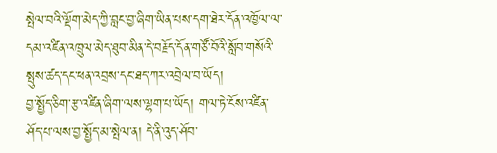སྤེལ་བའི་ལྡོག་མེད་ཀྱི་བླང་བྱ་ཞིག་ཡིན་པས་དག་ཐེར་དོན་འཁྱོལ་ལ་དམ་འཛིན་འཁྲུལ་མེད་ཐུབ་མིན་དེ་བརྗོད་དོན་གཙོ་བོའི་སློབ་གསོའི་སྤུས་ཚད་དང་ཕན་འབྲས་དང་ཐད་ཀར་འབྲེལ་བ་ཡོད།
བྱ་སྤྱོད་ཅིག་རྩ་འཛིན་ཞིག་ལས་ལྷག་པ་ཡོད། གལ་ཏེ་ངོས་འཛིན་ཤོད་པ་ལས་བྱ་སྤྱོད་མ་སྤེལ་ན། དེ་ནི་འུད་ཤོབ་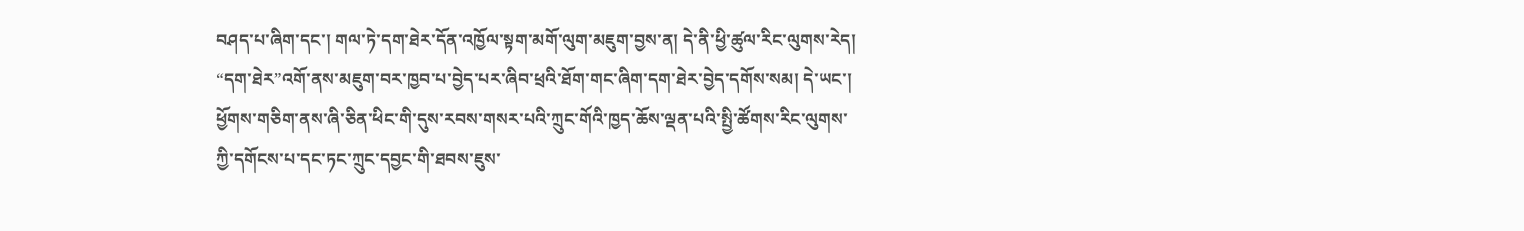བཤད་པ་ཞིག་དང་། གལ་ཏེ་དག་ཐེར་དོན་འཁྱོལ་སྟག་མགོ་ལུག་མཇུག་བྱས་ན། དེ་ནི་ཕྱི་ཚུལ་རིང་ལུགས་རེད། “དག་ཐེར”འགོ་ནས་མཇུག་བར་ཁྱབ་པ་བྱེད་པར་ཞིབ་ཕྲའི་ཐོག་གང་ཞིག་དག་ཐེར་བྱེད་དགོས་སམ། དེ་ཡང་། ཕྱོགས་གཅིག་ནས་ཞི་ཅིན་ཕིང་གི་དུས་རབས་གསར་པའི་ཀྲུང་གོའི་ཁྱད་ཆོས་ལྡན་པའི་སྤྱི་ཚོགས་རིང་ལུགས་ཀྱི་དགོངས་པ་དང་ཏང་ཀྲུང་དབྱང་གི་ཐབས་ཇུས་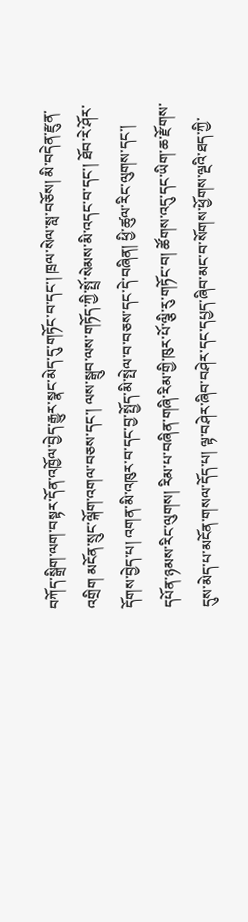བཀོད་སྒྲིག་ལག་བསྟར་དོན་འཁྱོལ་བྱེད་རྒྱུར་སྣང་མེད་དུ་གཏོང་བ་དང་། ཁྲལ་སེལ་སླ་བཅོས། མི་བདེན་རྫུན་འགྲིག མངོན་སྲུང་ལྐོག་འགལ་བཅས་དང་། ལས་སྒྲུབ་ལས་གཏོད་ཀྱི་སྤྲོ་སེམས་མི་འདང་བ་དང་། ཐོབ་རེ་ཤོར་དོགས་བྱེད་པ། འགན་མི་འཁུར་བ་དང་བྱ་སྤྱོད་མི་སྤེལ་བ་བཅས་དང་དེ་བཞིན། ཕྱི་ཚུལ་རིང་ལུགས་དང་། དཔོན་ཉམས་རིང་ལུགས། རིམ་པ་བཞིན་གཞི་རིམ་གྱི་ཁུར་པོ་ལྕི་རུ་གཏོང་བ། ཚོགས་འདུ་དང་ཡིག་ཆ་རྫོགས་དུས་མེད་པ་མངོན་གསལ་དོད་པ། ལྟ་བཤེར་ཞིབ་བཤེར་དང་དཔྱད་ཞིབ་མང་བ་སོགས་ཕྱོགས་ལྔའི་ཐད་ཀྱི་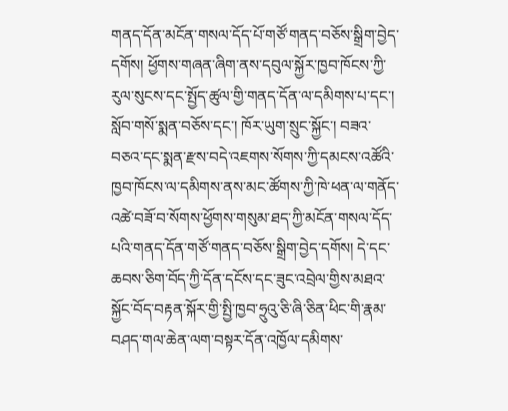གནད་དོན་མངོན་གསལ་དོད་པོ་གཙོ་གནད་བཅོས་སྒྲིག་བྱེད་དགོས། ཕྱོགས་གཞན་ཞིག་ནས་དབུལ་སྐྱོར་ཁྱབ་ཁོངས་ཀྱི་རུལ་སུངས་དང་སྤྱོད་ཚུལ་གྱི་གནད་དོན་ལ་དམིགས་པ་དང་། སློབ་གསོ་སྨན་བཅོས་དང་། ཁོར་ཡུག་སྲུང་སྐྱོང་། བཟའ་བཅའ་དང་སྨན་རྫས་བདེ་འཇགས་སོགས་ཀྱི་དམངས་འཚོའི་ཁྱབ་ཁོངས་ལ་དམིགས་ནས་མང་ཚོགས་ཀྱི་ཁེ་ཕན་ལ་གནོད་འཚེ་བཟོ་བ་སོགས་ཕྱོགས་གསུམ་ཐད་ཀྱི་མངོན་གསལ་དོད་པའི་གནད་དོན་གཙོ་གནད་བཅོས་སྒྲིག་བྱེད་དགོས། དེ་དང་ཆབས་ཅིག་བོད་ཀྱི་དོན་དངོས་དང་ཟུང་འབྲེལ་གྱིས་མཐའ་སྐྱོང་བོད་བརྟན་སྐོར་གྱི་སྤྱི་ཁྱབ་ཧྲུའུ་ཅི་ཞི་ཅིན་ཕིང་གི་རྣམ་བཤད་གལ་ཆེན་ལག་བསྟར་དོན་འཁྱོལ་དམིགས་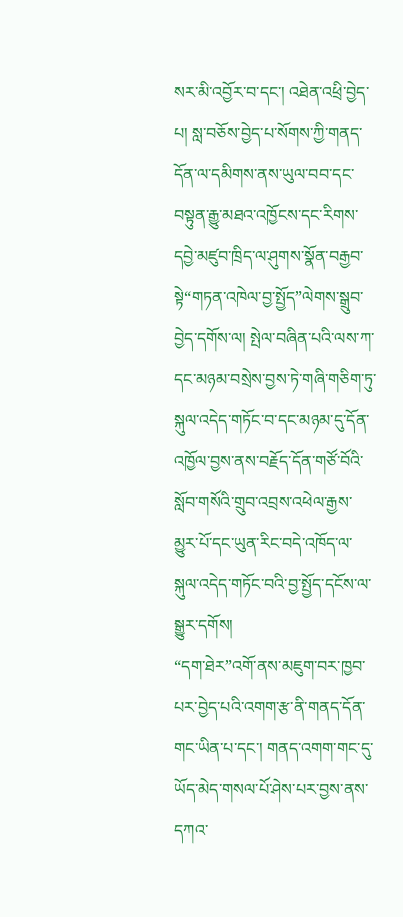སར་མི་འབྱོར་བ་དང་། འཐེན་འཕྲི་བྱེད་པ། སླ་བཅོས་བྱེད་པ་སོགས་ཀྱི་གནད་དོན་ལ་དམིགས་ནས་ཡུལ་བབ་དང་བསྟུན་རྒྱུ་མཐའ་འཁྱོངས་དང་རིགས་དབྱེ་མཛུབ་ཁྲིད་ལ་ཤུགས་སྣོན་བརྒྱབ་སྟེ“གཏན་འཁེལ་བྱ་སྤྱོད”ལེགས་སྒྲུབ་བྱེད་དགོས་ལ། སྤེལ་བཞིན་པའི་ལས་ཀ་དང་མཉམ་བསྲེས་བྱས་ཏེ་གཞི་གཅིག་ཏུ་སྐུལ་འདེད་གཏོང་བ་དང་མཉམ་དུ་དོན་འཁྱོལ་བྱས་ནས་བརྗོད་དོན་གཙོ་བོའི་སློབ་གསོའི་གྲུབ་འབྲས་འཕེལ་རྒྱས་མྱུར་པོ་དང་ཡུན་རིང་བདེ་འཁོད་ལ་སྐུལ་འདེད་གཏོང་བའི་བྱ་སྤྱོད་དངོས་ལ་སྒྱུར་དགོས།
“དག་ཐེར”འགོ་ནས་མཇུག་བར་ཁྱབ་པར་བྱེད་པའི་འགག་རྩ་ནི་གནད་དོན་གང་ཡིན་པ་དང་། གནད་འགག་གང་དུ་ཡོད་མེད་གསལ་པོ་ཤེས་པར་བྱས་ནས་དཀའ་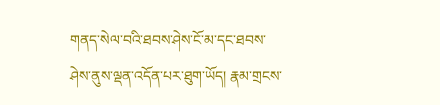གནད་སེལ་བའི་ཐབས་ཤེས་ངོ་མ་དང་ཐབས་ཤེས་ནུས་ལྡན་འདོན་པར་ཐུག་ཡོད། རྣམ་གྲངས་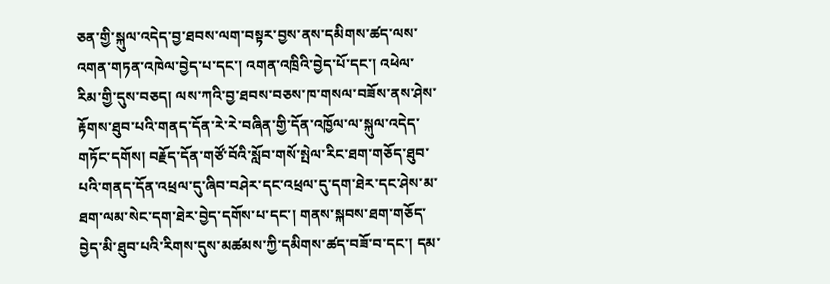ཅན་གྱི་སྐུལ་འདེད་བྱ་ཐབས་ལག་བསྟར་བྱས་ནས་དམིགས་ཚད་ལས་འགན་གཏན་འཁེལ་བྱེད་པ་དང་། འགན་འཁྲིའི་བྱེད་པོ་དང་། འཕེལ་རིམ་གྱི་དུས་བཅད། ལས་ཀའི་བྱ་ཐབས་བཅས་ཁ་གསལ་བཟོས་ནས་ཤེས་རྟོགས་ཐུབ་པའི་གནད་དོན་རེ་རེ་བཞིན་གྱི་དོན་འཁྱོལ་ལ་སྐུལ་འདེད་གཏོང་དགོས། བརྗོད་དོན་གཙོ་བོའི་སློབ་གསོ་སྤེལ་རིང་ཐག་གཅོད་ཐུབ་པའི་གནད་དོན་འཕྲལ་དུ་ཞིབ་བཤེར་དང་འཕྲལ་དུ་དག་ཐེར་དང་ཤེས་མ་ཐག་ལམ་སེང་དག་ཐེར་བྱེད་དགོས་པ་དང་། གནས་སྐབས་ཐག་གཅོད་བྱེད་མི་ཐུབ་པའི་རིགས་དུས་མཚམས་ཀྱི་དམིགས་ཚད་བཟོ་བ་དང་། དམ་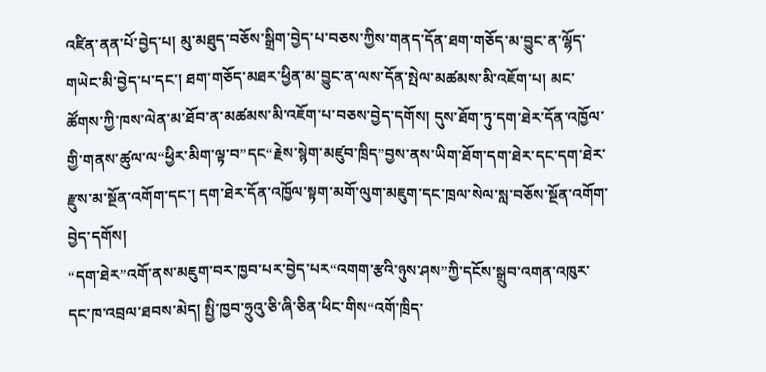འཛིན་ནན་པོ་བྱེད་པ། མུ་མཐུད་བཅོས་སྒྲིག་བྱེད་པ་བཅས་ཀྱིས་གནད་དོན་ཐག་གཅོད་མ་བྱུང་ན་ལྷོད་གཡེང་མི་བྱེད་པ་དང་། ཐག་གཅོད་མཐར་ཕྱིན་མ་བྱུང་ན་ལས་དོན་སྤེལ་མཚམས་མི་འཇོག་པ། མང་ཚོགས་ཀྱི་ཁས་ལེན་མ་ཐོབ་ན་མཚམས་མི་འཇོག་པ་བཅས་བྱེད་དགོས། དུས་ཐོག་ཏུ་དག་ཐེར་དོན་འཁྱོལ་གྱི་གནས་ཚུལ་ལ“ཕྱིར་མིག་ལྟ་བ”དང“རྗེས་སྙེག་མཛུབ་ཁྲིད”བྱས་ནས་ཡིག་ཐོག་དག་ཐེར་དང་དག་ཐེར་རྫུས་མ་སྔོན་འགོག་དང་། དག་ཐེར་དོན་འཁྱོལ་སྟག་མགོ་ལུག་མཇུག་དང་ཁྲལ་སེལ་སླ་བཅོས་སྔོན་འགོག་བྱེད་དགོས།
“དག་ཐེར”འགོ་ནས་མཇུག་བར་ཁྱབ་པར་བྱེད་པར“འགག་རྩའི་ཉུས་ཤས”ཀྱི་དངོས་སྒྲུབ་འགན་འཁུར་དང་ཁ་འབྲལ་ཐབས་མེད། སྤྱི་ཁྱབ་ཧྲུའུ་ཅི་ཞི་ཅིན་ཕིང་གིས“འགོ་ཁྲིད་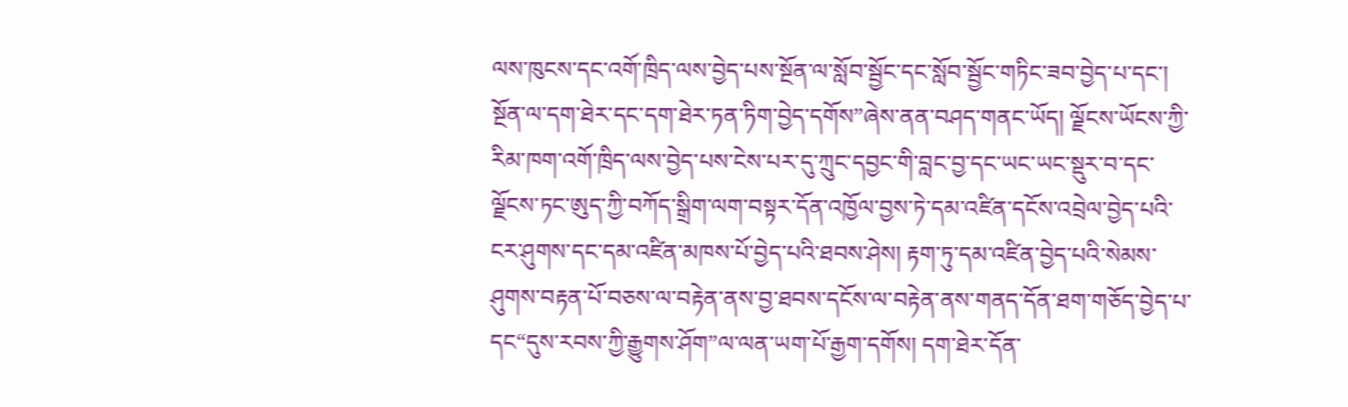ལས་ཁུངས་དང་འགོ་ཁྲིད་ལས་བྱེད་པས་སྔོན་ལ་སློབ་སྦྱོང་དང་སློབ་སྦྱོང་གཏིང་ཟབ་བྱེད་པ་དང་། སྔོན་ལ་དག་ཐེར་དང་དག་ཐེར་ཏན་ཏིག་བྱེད་དགོས”ཞེས་ནན་བཤད་གནང་ཡོད། ལྗོངས་ཡོངས་ཀྱི་རིམ་ཁག་འགོ་ཁྲིད་ལས་བྱེད་པས་ངེས་པར་དུ་ཀྲུང་དབྱང་གི་བླང་བྱ་དང་ཡང་ཡང་སྡུར་བ་དང་ལྗོངས་ཏང་ཨུད་ཀྱི་བཀོད་སྒྲིག་ལག་བསྟར་དོན་འཁྱོལ་བྱས་ཏེ་དམ་འཛིན་དངོས་འབྲེལ་བྱེད་པའི་ངར་ཤུགས་དང་དམ་འཛིན་མཁས་པོ་བྱེད་པའི་ཐབས་ཤེས། རྟག་ཏུ་དམ་འཛིན་བྱེད་པའི་སེམས་ཤུགས་བརྟན་པོ་བཅས་ལ་བརྟེན་ནས་བྱ་ཐབས་དངོས་ལ་བརྟེན་ནས་གནད་དོན་ཐག་གཅོད་བྱེད་པ་དང“དུས་རབས་ཀྱི་རྒྱུགས་ཤོག”ལ་ལན་ཡག་པོ་རྒྱག་དགོས། དག་ཐེར་དོན་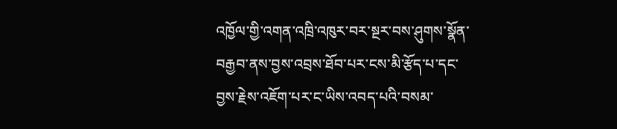འཁྱོལ་གྱི་འགན་འཁྲི་འཁུར་བར་སྔར་བས་ཤུགས་སྣོན་བརྒྱབ་ནས་བྱས་འབྲས་ཐོབ་པར་ངས་མི་རྩོད་པ་དང་བྱས་རྗེས་འཇོག་པར་ང་ཡིས་འབད་པའི་བསམ་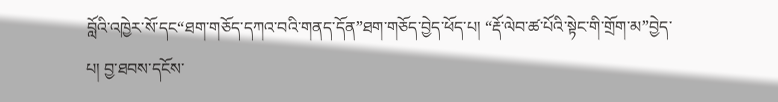བློའི་འཁྱེར་སོ་དང“ཐག་གཅོད་དཀའ་བའི་གནད་དོན”ཐག་གཅོད་བྱེད་ཕོད་པ། “རྡོ་ལེབ་ཚ་པོའི་སྟེང་གི་གྲོག་མ”བྱེད་པ། བྱ་ཐབས་དངོས་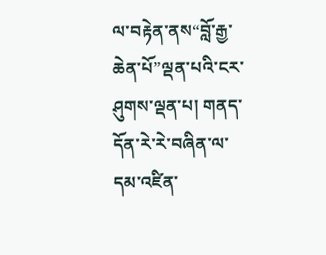ལ་བརྟེན་ནས“བློ་རྒྱ་ཆེན་པོ”ལྡན་པའི་ངར་ཤུགས་ལྡན་པ། གནད་དོན་རེ་རེ་བཞིན་ལ་དམ་འཛིན་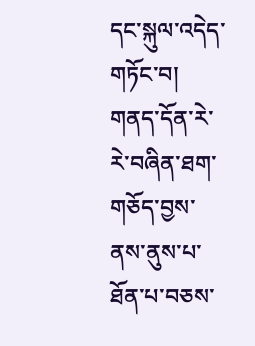དང་སྐུལ་འདེད་གཏོང་བ། གནད་དོན་རེ་རེ་བཞིན་ཐག་གཅོད་བྱས་ནས་ནུས་པ་ཐོན་པ་བཅས་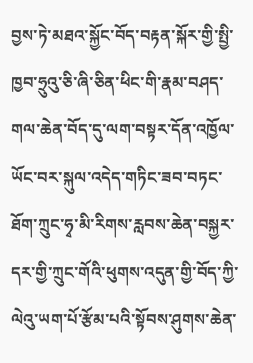བྱས་ཏེ་མཐའ་སྐྱོང་བོད་བརྟན་སྐོར་གྱི་སྤྱི་ཁྱབ་ཧྲུའུ་ཅི་ཞི་ཅིན་ཕིང་གི་རྣམ་བཤད་གལ་ཆེན་བོད་དུ་ལག་བསྟར་དོན་འཁྱོལ་ཡོང་བར་སྐུལ་འདེད་གཏིང་ཟབ་བཏང་ཐོག་ཀྲུང་ཧྭ་མི་རིགས་རླབས་ཆེན་བསྐྱར་དར་གྱི་ཀྲུང་གོའི་ཕུགས་འདུན་གྱི་བོད་ཀྱི་ལེའུ་ཡག་པོ་རྩོམ་པའི་སྟོབས་ཤུགས་ཆེན་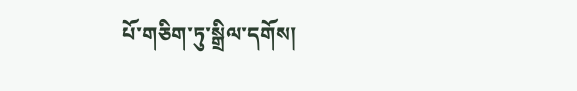པོ་གཅིག་ཏུ་སྒྲིལ་དགོས།